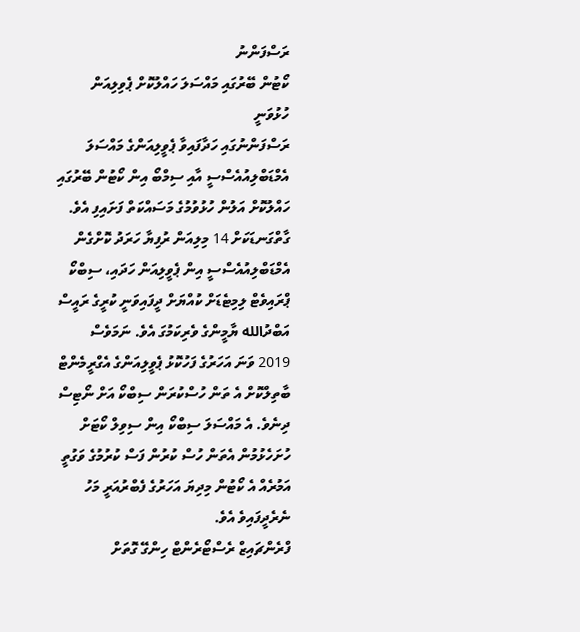ރަސްފަންނު
ކޯޓުން ބޭރުގައި މައްސަލަ ހައްލުކޮށް ޕެވިލިއަން ހުޅުވަނީ
ރަސްފަންނުގައި ހަދާފައިވާ ޕެވީލިއަންގެ މައްސަލަ އެމްޑަބްލިއުއެސްސީ އާއި ސިމްބޯ އިން ކޯޓުން ބޭރުގައި ހައްލުކޮށް އަލުން ހުޅުވުމުގެ މަސައްކަތް ފަށައިފި އެވެ.
ގާތްގަނޑަކަށް 14 މިލިއަން ރުފިޔާ ހަރަދު ކޮށްގެން އެމްޑަބްލިއުއެސްސީ އިން ޕެވީލިއަން ހަދައި، ސިބްކޯ ޕްރައިވެޓް ލިމިޓެޑަށް ކުއްޔަށް ދީފައިވަނީ ކުރީގެ ރައީސް އަބްދުالله ޔާމީންގެ ވެރިކަމުގަ އެވެ. ނަމަވެސް 2019 ވަނަ އަހަރުގެ ފަހުކޮޅު ޕެވީލިއަންގެ އެގްރީމެންޓް ބާތިލްކޮށް އެ ތަން ހުސްކުރަން ސިބްކޯ އަށް ނޯޓިސް ދިނެވެ. އެ މައްސަލަ ސިބްކޯ އިން ސިވިލް ކޯޓަށް ހުށަހެޅުމުން އެތަން ހުސް ކުރުން ފަސް ކުރުމުގެ ވަގުތީ އަމުރެއް އެ ކޯޓުން މިދިޔަ އަހަރުގެ ފެބްރުއަރީ މަހު ނެރެދީފައިވެ އެވެ.
ފްރެންޗައިޒް ރެސްޓޯރެންޓް ހިންގޭ ގޮތަށް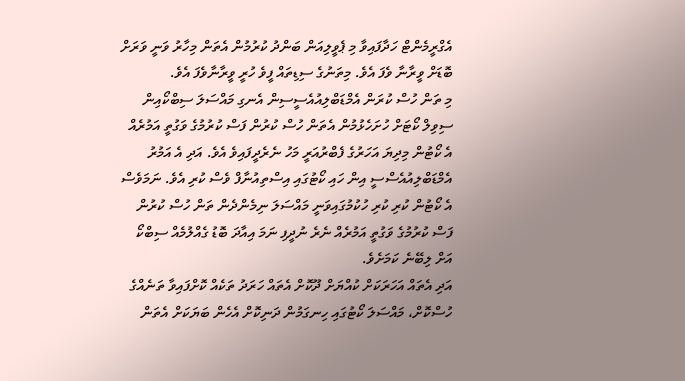އެގްރީމެންޓް ހަދާފައިވާ މި ޕެވީލިއަން ބަންދު ކުރުމުން އެތަން މިހާރު ވަނީ ވަރަށް ބޮޑަށް ވީރާނާ ވެފަ އެވެ. މިތަނުގެ ސިޑިތައް ފީވެ ހުރީ ވީރާނާވެފަ އެވެ.
މި ތަން ހުސް ކުރަން އެމްޑަބްލިއުއެސީސިން އެނގި މައްސަލަ ސިބްކޯއިން ސިވިލް ކޯޓަށް ހުށަހެޅުމުން އެތަން ހުސް ކުރުން ފަސް ކުރުމުގެ ވަގުތީ އަމުރެއް އެ ކޯޓުން މިދިޔަ އަހަރުގެ ފެބްރުއަރީ މަހު ނެރެދީފައިވެ އެވެ. އަދި އެ އަމުރު އެމްޑަބްލިއުއެސްސީ އިން ހައި ކޯޓުގައި އިސްތިއުނާފް ވެސް ކުރި އެވެ. ނަމަވެސް އެ ކޯޓުން ކުރި ކުރި ހުކުމުގައިވަނީ މައްސަލަ ނިމެންދެން ތަން ހުސް ކުރުން ފަސް ކުރުމުގެ ވަގުތީ އަމުރެއް ނެރެ ނުދީފި ނަމަ އިއާދަ ބޮޑު ގެއްލުމެއް ސިބްކޯ އަށް ލިބޭނެ ކަމަށެވެ.
އަދި އެތައް އަހަރަކަށް ކުއްޔަށް ދޫކޮށް އެތައް ހަރަދު ތަކެއް ކޮށްފައިވާ ތަނެއްގެ ހުސްކޮށް، މައްސަލަ ކޯޓުގައި ހިނގަމުން ދަނިކޮށް އެހެން ބަޔަކަށް އެތަން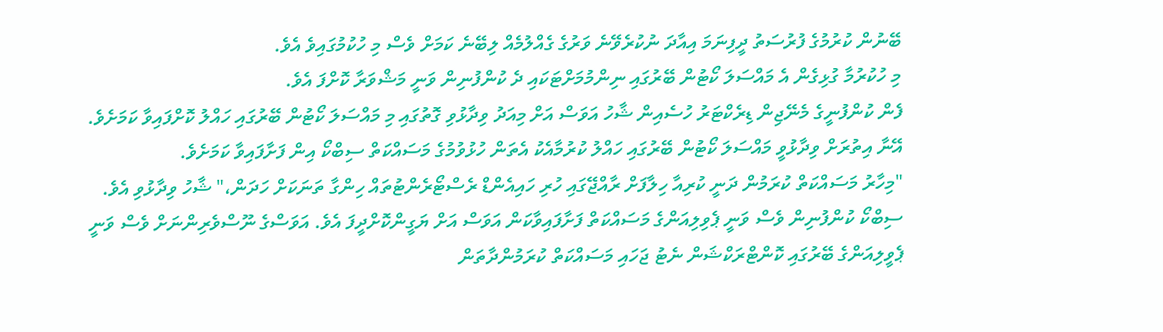ބޭނުން ކުރުމުގެ ފުރުސަތު ދީފިނަމަ އިއާދަ ނުކުރެވޭނެ ވަރުގެ ގެއްލުމެއް ލިބޭނެ ކަމަށް ވެސް މި ހުކުމުގައިވެ އެވެ.
މި ހުކުރުމާ ގުޅިގެން އެ މައްސަލަ ކޯޓުން ބޭރުގައި ނިންމުމަށްޓަކައި ދެ ކުންފުނިން ވަނީ މަޝްވަރާ ކޮށްފަ އެވެ.
ފެން ކުންފުނީގެ މެނޭޖިން ޑިރެކްޓަރު ހުސެއިން ޝާހު އަވަސް އަށް މިއަދު ވިދާޅުވި ގޮތުގައި މި މައްސަލަ ކޯޓުން ބޭރުގައި ހައްލު ކޮށްފައިވާ ކަމަށެވެ.
އޭނާ އިތުރަށް ވިދާޅުވީ މައްސަލަ ކޯޓުން ބޭރުގައި ހައްލު ކުރުމާއެކު އެތަން ހުޅުވުމުގެ މަސައްކަތް ސިބްކޯ އިން ފަށާފައިވާ ކަމަށެވެ.
"މިހާރު މަސައްކަތް ކުރަމުން ދަނީ ކުރިއާ ހިލާފަށް ރާއްޖޭގައި ހުރި ހައިއެންޑް ރެސްޓޯރެންޓުތައް ހިންގާ ތަނަކަށް ހަދަން،" ޝާހު ވިދާޅުވި އެވެ.
ސިބްކޯ ކުންފުނިން ވެސް ވަނީ ޕެވިލިއަންގެ މަސައްކަތް ފަށާފައިވާކަން އަވަސް އަށް ޔަގީންކޮށްދީފަ އެވެ. އަވަސްގެ ނޫސްވެރިންނަށް ވެސް ވަނީ ޕެވީލިއަންގެ ބޭރުގައި ކޮންޓްރަކްޝަން ނެޓު ޖަހައި މަސައްކަތް ކުރަމުންދާތަން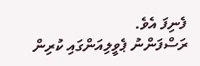ފެނިފަ އެވެ.
ރަސްފަންނު ޕެވީލިއަންގައި ކުރިން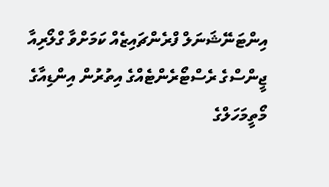އިންޓަނޭޝަނަލް ފްރެންޗައިޒެއް ކަމަށްވާ ގްލޯރިއާ ޖީންސްގެ ރެސްޓޯރެންޓެއްގެ އިތުރުން އިންޑިއާގެ މޯތީމަހަލްގެ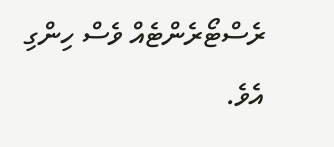ރެސްޓޯރެންޓެއް ވެސް ހިންގި އެވެ.